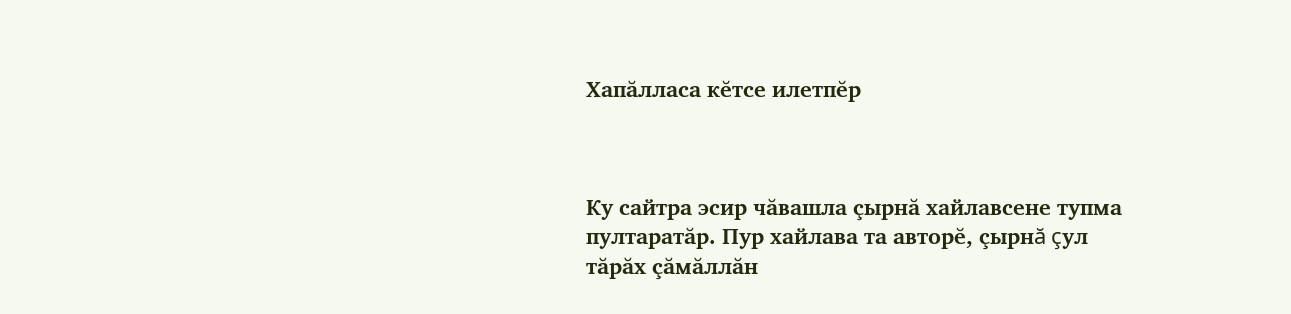Хапăлласа кĕтсе илетпĕр



Ку сайтра эсир чăвашла çырнă хайлавсене тупма пултаратăр. Пур хайлава та авторĕ, çырнă çул тăрăх çăмăллăн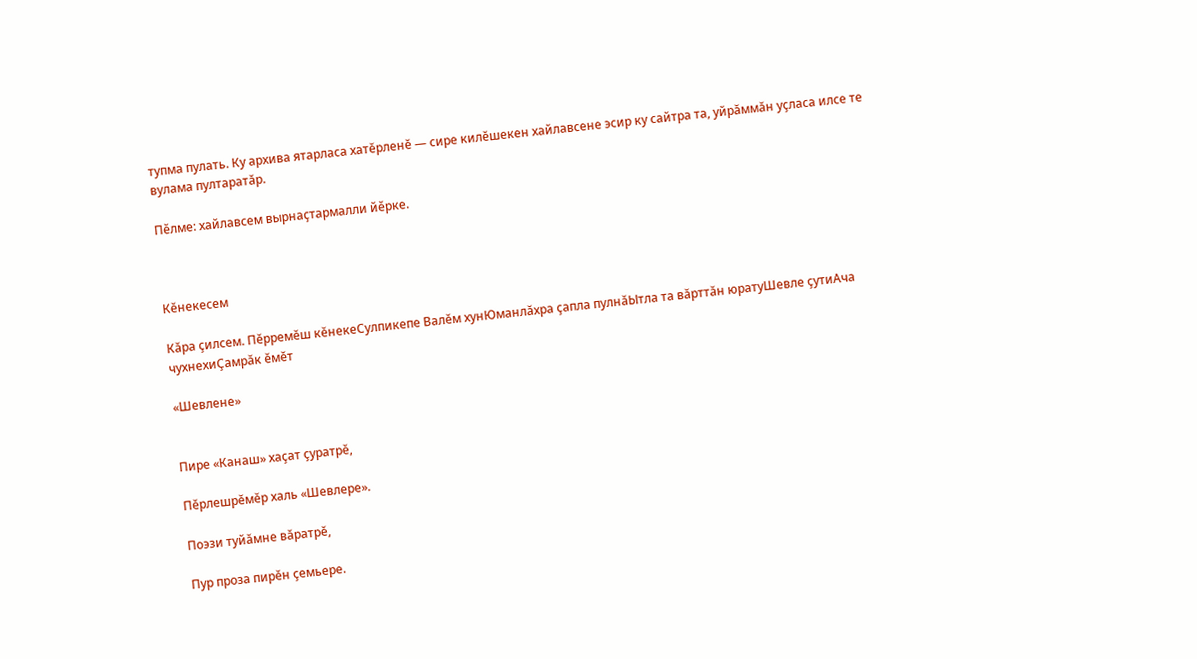тупма пулать. Ку архива ятарласа хатĕрленĕ — сире килĕшекен хайлавсене эсир ку сайтра та, уйрăммăн уçласа илсе те вулама пултаратăр.

Пӗлме: хайлавсем вырнаҫтармалли йӗрке.



Кĕнекесем

Кăра çилсем. Пĕрремĕш кĕнекеСулпикепе Валĕм хунЮманлăхра çапла пулнăЫтла та вăрттăн юратуШевле çутиАча чухнехиÇамрăк ĕмĕт

«Шевлене»


Пире «Канаш» хаçат çуратрĕ,

Пĕрлешрĕмĕр халь «Шевлере».

Поэзи туйăмне вăратрĕ,

Пур проза пирĕн çемьере.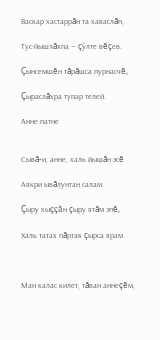Васкар хастаррăн та хаваслăн,

Тус-йышлăхпа — çӳлте вĕçев.

Çынсемшĕн тăрăшса пурнасчĕ,

Çыраслăхра тупар телей.

Анне патне


Сывă-и, анне, халь йышăн эсĕ

Аякри ывăлунтан салам.

Çыру хыççăн çыру ятăм эпĕ,

Халь татах пăртак çырса ярам.



Ман калас килет, тăван аннеçĕм,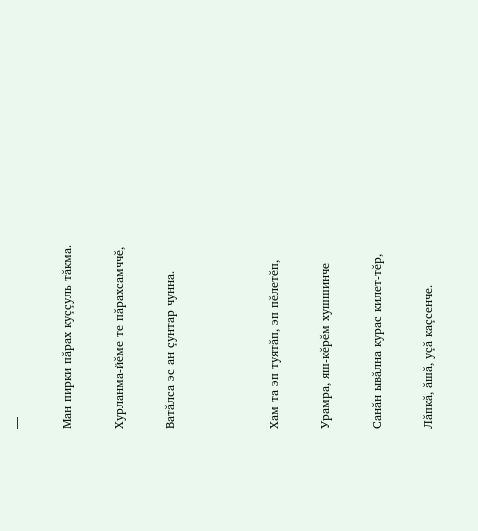—

Ман пирки пăрах куççуль тăкма.

Хурланма-йĕме те пăрахсамччĕ,

Ватăлса эс ан çунтар чунна.



Хам та эп туятăп, эп пĕлетĕп,

Урамра, яш-кĕрĕм хушшинче

Санăн ывăлна курас килет-тĕр,

Лăпкă, ăшă, уçă каçсенче.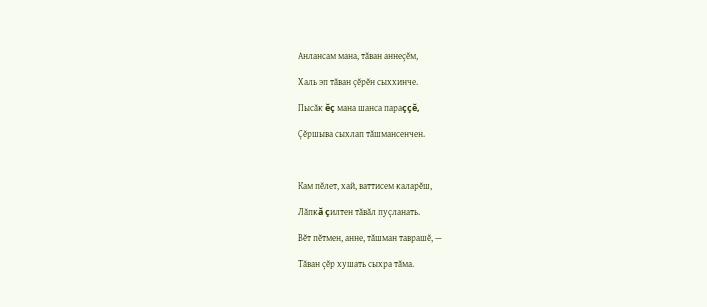Анлансам мана, тăван аннеçĕм,

Халь эп тăван çĕрĕн сыххинче.

Пысăк ĕç мана шанса параççĕ,

Çĕршыва сыхлап тăшмансенчен.



Кам пĕлет, хай, ваттисем каларĕш,

Лăпкă çилтен тăвăл пуçланать.

Вĕт пĕтмен, анне, тăшман таврашĕ, —

Тăван çĕр хушать сыхра тăма.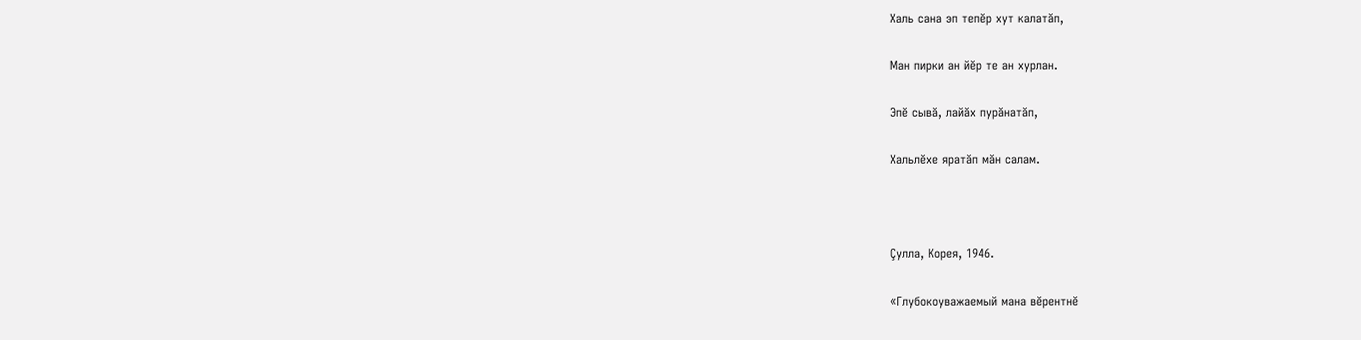Халь сана эп тепĕр хут калатăп,

Ман пирки ан йĕр те ан хурлан.

Эпĕ сывă, лайăх пурăнатăп,

Хальлĕхе яратăп мăн салам.



Çулла, Корея, 1946.

«Глубокоуважаемый мана вĕрентнĕ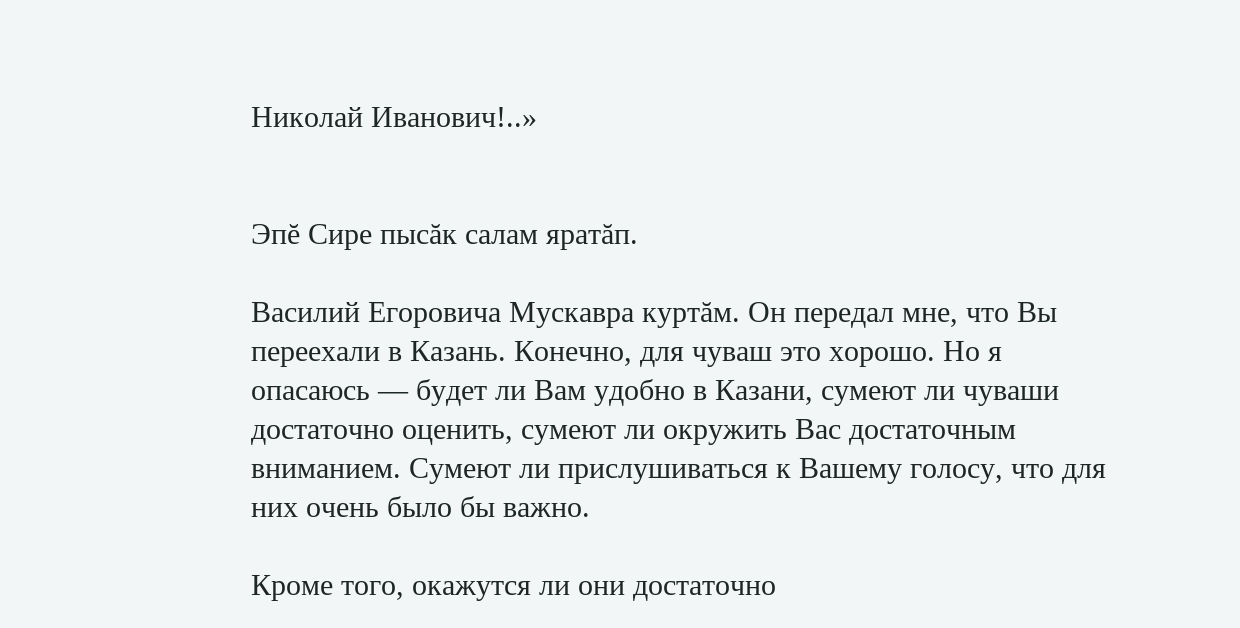Николай Иванович!..»


Эпĕ Сире пысăк салам яратăп.

Василий Егоровича Мускавра куртăм. Он передал мне, что Вы переехали в Казань. Конечно, для чуваш это хорошо. Но я опасаюсь — будет ли Вам удобно в Казани, сумеют ли чуваши достаточно оценить, сумеют ли окружить Вас достаточным вниманием. Сумеют ли прислушиваться к Вашему голосу, что для них очень было бы важно.

Кроме того, окажутся ли они достаточно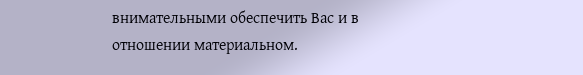внимательными обеспечить Вас и в отношении материальном.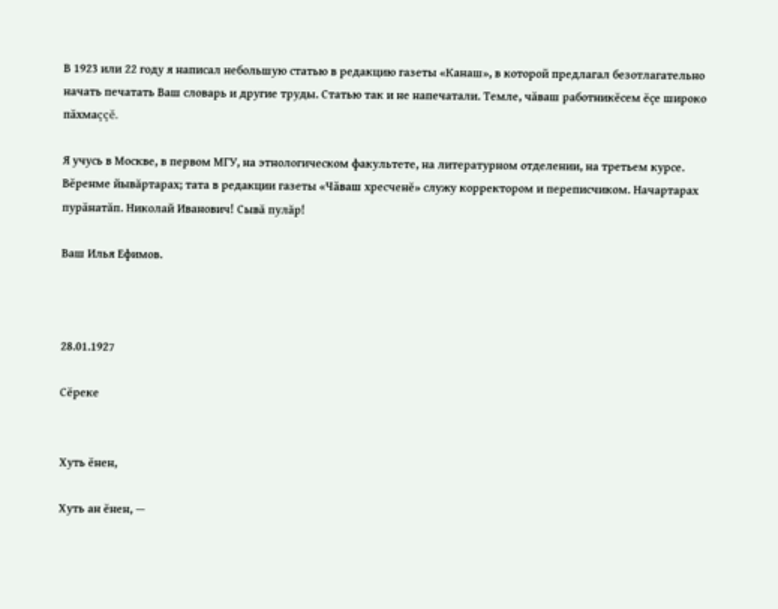В 1923 или 22 году я написал небольшую статью в редакцию газеты «Канаш», в которой предлагал безотлагательно начать печатать Ваш словарь и другие труды. Статью так и не напечатали. Темле, чăваш работникĕсем ĕçе широко пăхмаççĕ.

Я учусь в Москве, в первом МГУ, на этнологическом факультете, на литературном отделении, на третьем курсе. Вĕренме йывăртарах; тата в редакции газеты «Чăваш хресченĕ» служу корректором и переписчиком. Начартарах пурăнатăп. Николай Иванович! Сывă пулăр!

Ваш Илья Ефимов.



28.01.1927

Сĕреке


Хуть ĕнен,

Хуть ан ĕнен, —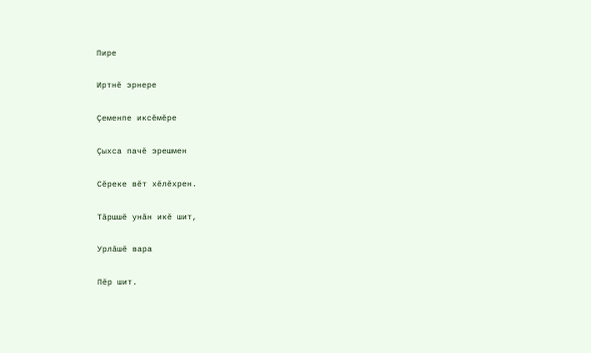Пире

Иртнĕ эрнере

Çеменпе иксĕмĕре

Çыхса пачĕ эрешмен

Сĕреке вĕт хĕлĕхрен.

Тăршшĕ унăн икĕ шит,

Урлăшĕ вара

Пĕр шит.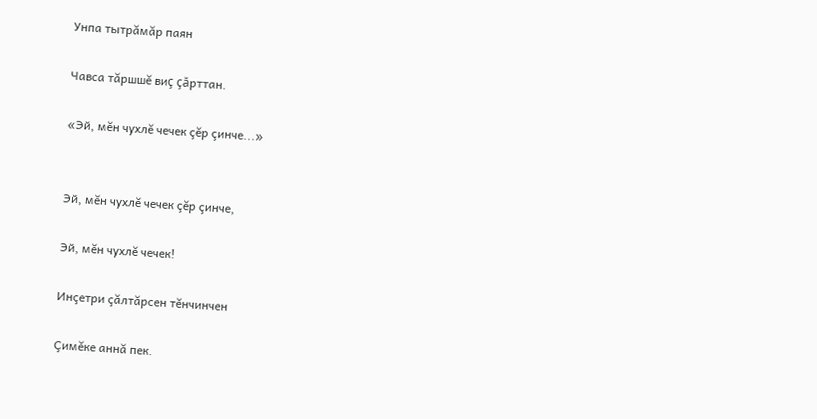Унпа тытрăмăр паян

Чавса тăршшĕ виç çăрттан.

«Эй, мĕн чухлĕ чечек çĕр çинче...»


Эй, мĕн чухлĕ чечек çĕр çинче,

Эй, мĕн чухлĕ чечек!

Инçетри çăлтăрсен тĕнчинчен

Çимĕке аннă пек.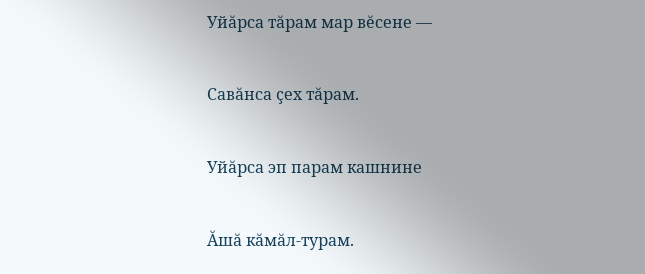Уйăрса тăрам мар вĕсене —

Савăнса çех тăрам.

Уйăрса эп парам кашнине

Ăшă кăмăл-турам.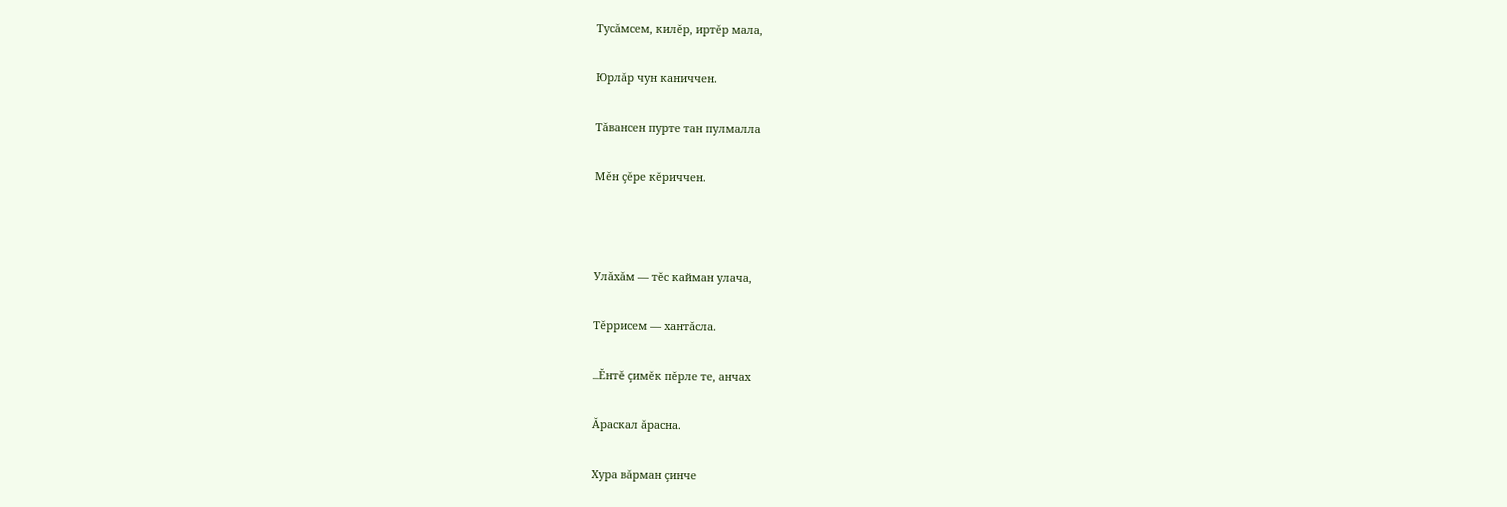Тусăмсем, килĕр, иртĕр мала,

Юрлăр чун каниччен.

Тăвансен пурте тан пулмалла

Мĕн çĕре кĕриччен.



Улăхăм — тĕс кайман улача,

Тĕррисем — хантăсла.

...Ĕнтĕ çимĕк пĕрле те, анчах

Ăраскал ăрасна.

Хура вăрман çинче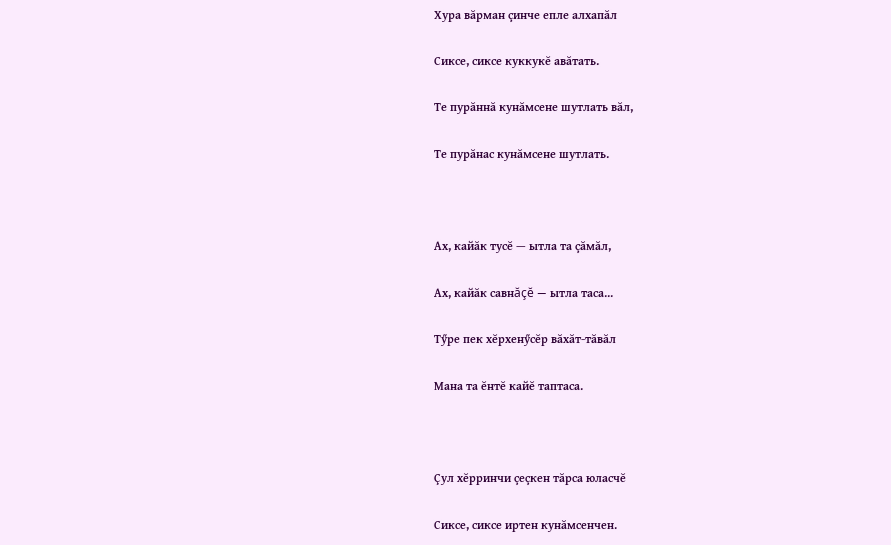Хура вăрман çинче епле алхапăл

Сиксе, сиксе куккукĕ авăтать.

Те пурăннă кунăмсене шутлать вăл,

Те пурăнас кунăмсене шутлать.



Ах, кайăк тусĕ — ытла та çăмăл,

Ах, кайăк савнăçĕ — ытла таса...

Тӳре пек хĕрхенӳсĕр вăхăт-тăвăл

Мана та ĕнтĕ кайĕ таптаса.



Çул хĕрринчи çеçкен тăрса юласчĕ

Сиксе, сиксе иртен кунăмсенчен.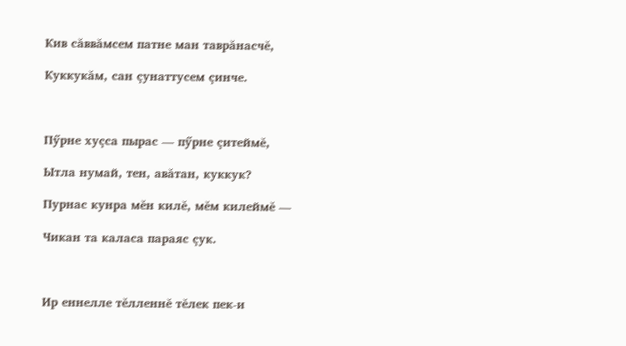Кив сăввăмсем патне ман таврăнасчĕ,

Куккукăм, сан çунаттусем çинче.



Пӳрне хуçса пырас — пӳрне çитеймĕ,

Ытла нумай, тен, авăтан, куккук?

Пурнас кунра мĕн килĕ, мĕм килеймĕ —

Чикан та каласа параяс çук.



Ир еннелле тĕлленнĕ тĕлек пек-и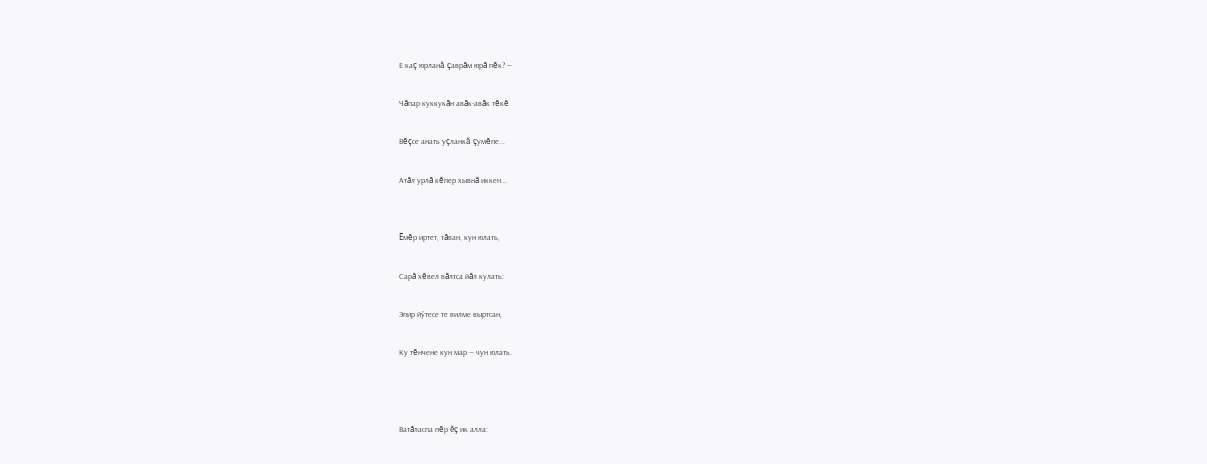Е каç юрланă çаврăм юрă пĕк? —

Чăпар куккукăн авăк-авăк тĕкĕ

Вĕçсе анать уçланкă çумĕпе...

Атăл урлă кĕпер хывнă иккен...


Ĕмĕр иртет, тăван, кун юлать,

Сарă хĕвел вăлтса йăл кулать:

Эпир йӳтесе те вилме выртсан,

Ку тĕнчене кун мар — чун юлать.



Ватăласпа пĕр ĕç ик алла: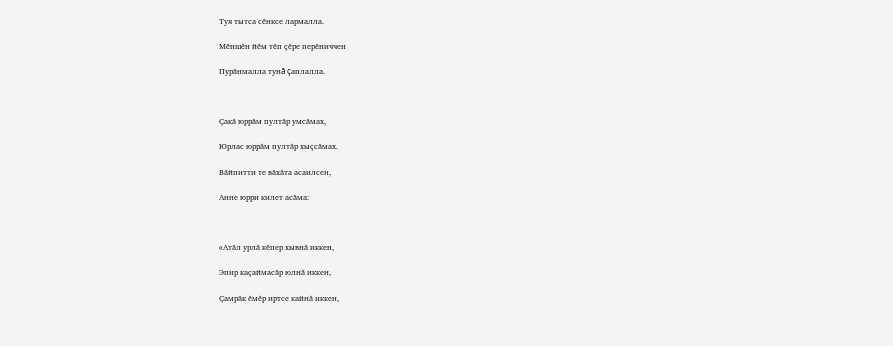Туя тытса сĕнксе лармалла.

Мĕншĕн йĕм тĕп çĕре перĕниччен

Пурăнмалла тунă çаплалла.



Çакă юррăм пултăр умсăмах,

Юрлас юррăм пултăр хыçсăмах.

Вăйпитти те вăхăта асаилсен,

Анне юрри килет асăма:



«Атăл урлă кĕпер хывнă иккен,

Эпир каçаймасăр юлнă иккен,

Çамрăк ĕмĕр иртсе кайнă иккен,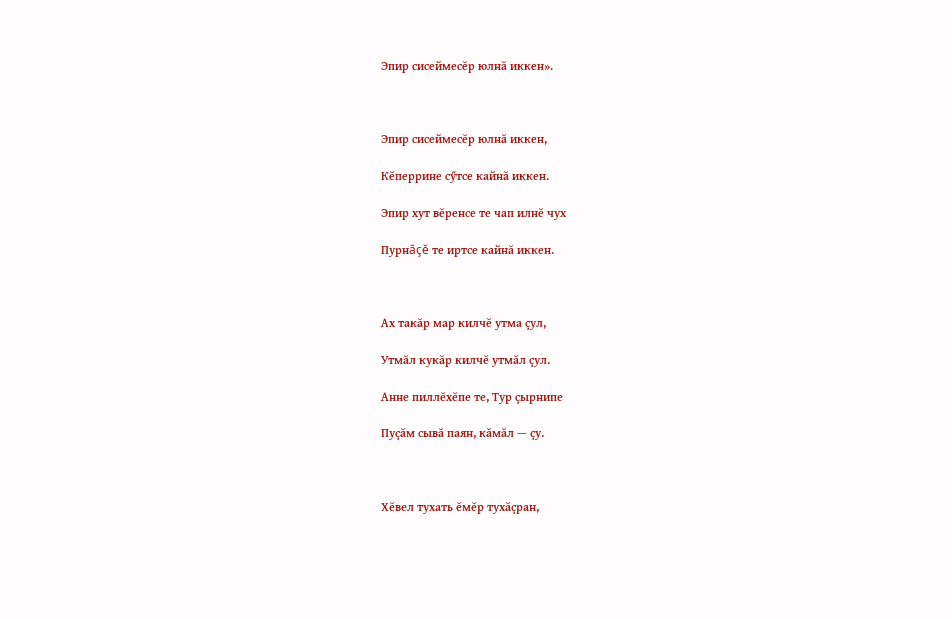Эпир сисеймесĕр юлнă иккен».



Эпир сисеймесĕр юлнă иккен,

Кĕперрине сӳтсе кайнă иккен.

Эпир хут вĕренсе те чап илнĕ чух

Пурнăçĕ те иртсе кайнă иккен.



Ах такăр мар килчĕ утма çул,

Утмăл кукăр килчĕ утмăл çул.

Анне пиллĕхĕпе те, Тур çырнипе

Пуçăм сывă паян, кăмăл — çу.



Хĕвел тухать ĕмĕр тухăçран,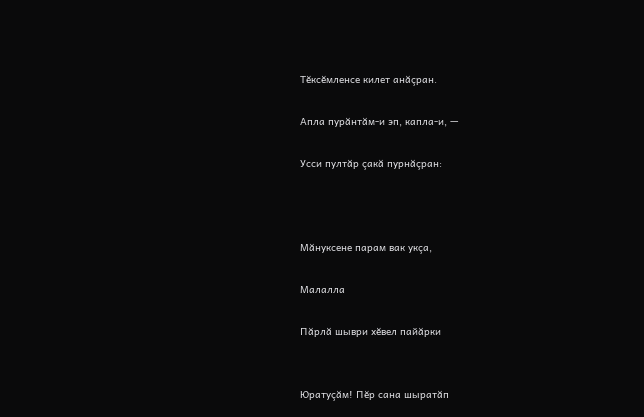Тĕксĕмленсе килет анăçран.

Апла пурăнтăм-и эп, капла-и, —

Усси пултăр çакă пурнăçран:



Мăнуксене парам вак укçа,

Малалла

Пăрлă шыври хĕвел пайăрки


Юратуçăм! Пĕр сана шыратăп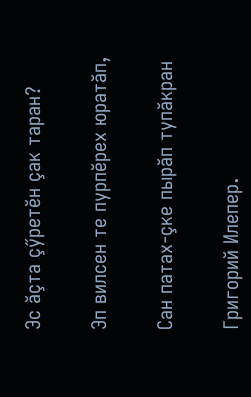Эс ăçта çӳретĕн çак таран?

Эп вилсен те пурпĕрех юратăп,

Сан патах-çке пырăп тупăкран

Григорий Илепер.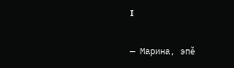I

— Марина, эпĕ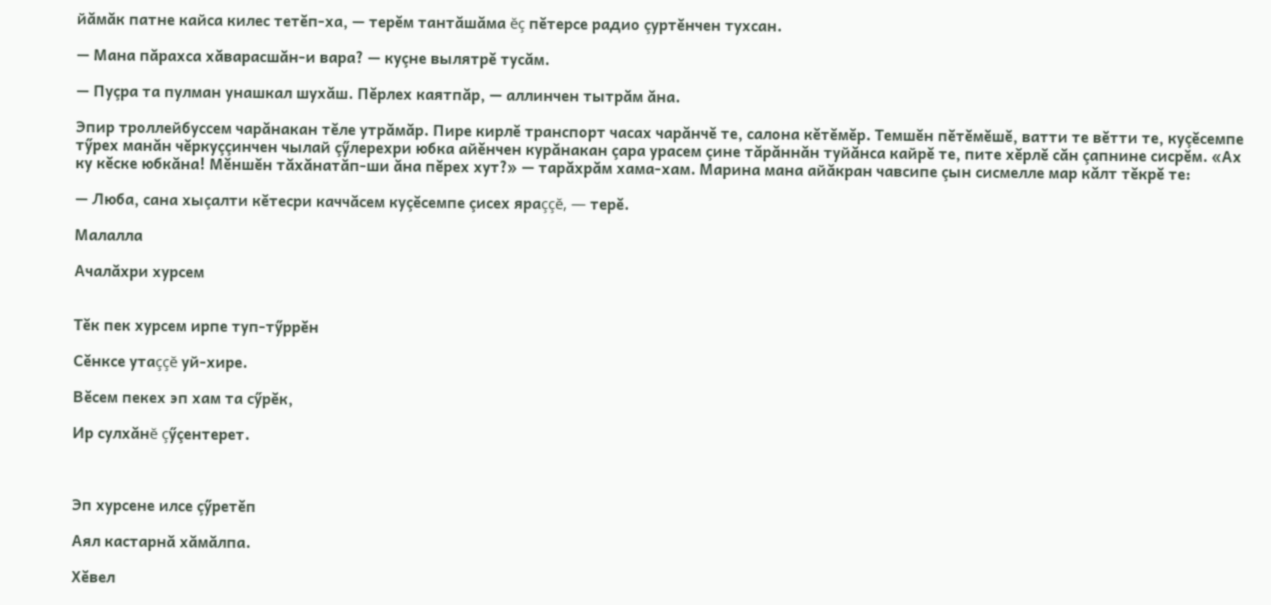йăмăк патне кайса килес тетĕп-ха, — терĕм тантăшăма ĕç пĕтерсе радио çуртĕнчен тухсан.

— Мана пăрахса хăварасшăн-и вара? — куçне вылятрĕ тусăм.

— Пуçра та пулман унашкал шухăш. Пĕрлех каятпăр, — аллинчен тытрăм ăна.

Эпир троллейбуссем чарăнакан тĕле утрăмăр. Пире кирлĕ транспорт часах чарăнчĕ те, салона кĕтĕмĕр. Темшĕн пĕтĕмĕшĕ, ватти те вĕтти те, куçĕсемпе тӳрех манăн чĕркуççинчен чылай çӳлерехри юбка айĕнчен курăнакан çара урасем çине тăрăннăн туйăнса кайрĕ те, пите хĕрлĕ сăн çапнине сисрĕм. «Ах ку кĕске юбкăна! Мĕншĕн тăхăнатăп-ши ăна пĕрех хут?» — тарăхрăм хама-хам. Марина мана айăкран чавсипе çын сисмелле мар кăлт тĕкрĕ те:

— Люба, сана хыçалти кĕтесри каччăсем куçĕсемпе çисех яраççĕ, — терĕ.

Малалла

Ачалăхри хурсем


Тĕк пек хурсем ирпе туп-тӳррĕн

Сĕнксе утаççĕ уй-хире.

Вĕсем пекех эп хам та сӳрĕк,

Ир сулхăнĕ çӳçентерет.



Эп хурсене илсе çӳретĕп

Аял кастарнă хăмăлпа.

Хĕвел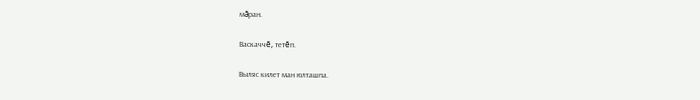мăран.

Васкаччĕ, тетĕп.

Выляс килет ман юлташпа.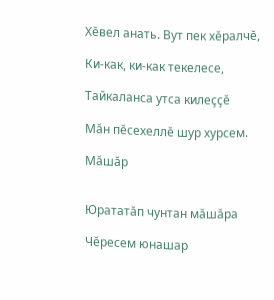Хĕвел анать. Вут пек хĕралчĕ,

Ки-как, ки-как текелесе,

Тайкаланса утса килеççĕ

Мăн пĕсехеллĕ шур хурсем.

Мăшăр


Юрататăп чунтан мăшăра

Чĕресем юнашар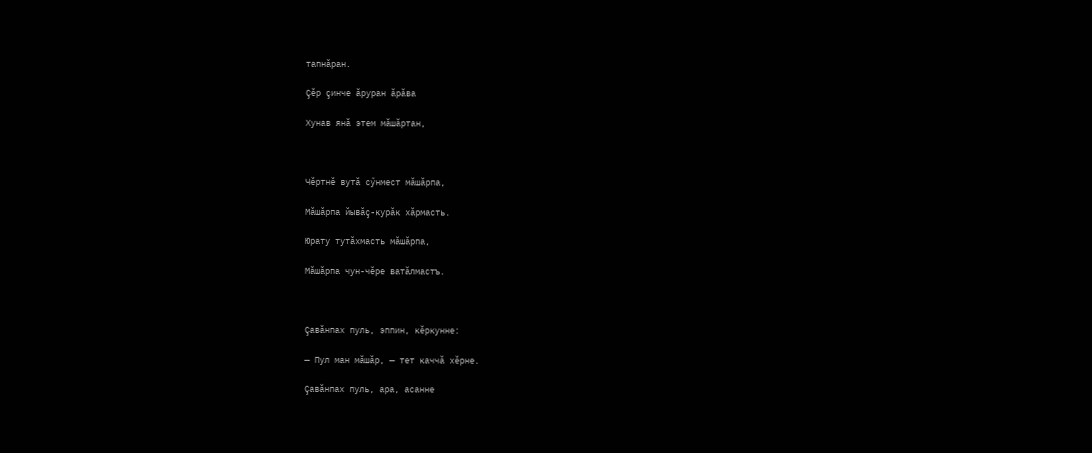тапнăран.

Çĕр çинче ăруран ăрăва

Хунав янă этем мăшăртан,



Чĕртнĕ вутă сӳнмест мăшăрпа,

Мăшăрпа йывăç-курăк хăрмасть.

Юрату тутăхмасть мăшăрпа,

Мăшăрпа чун-чĕре ватăлмастъ.



Çавăнпах пуль, эппин, кĕркунне:

— Пул ман мăшăр, — тет каччă хĕрне.

Çавăнпах пуль, ара, асанне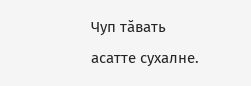Чуп тăвать асатте сухалне.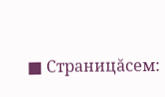■ Страницăсем: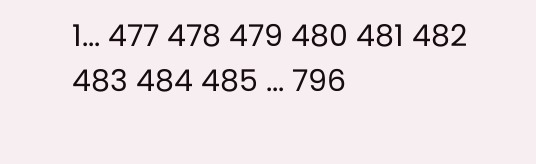1... 477 478 479 480 481 482 483 484 485 ... 796